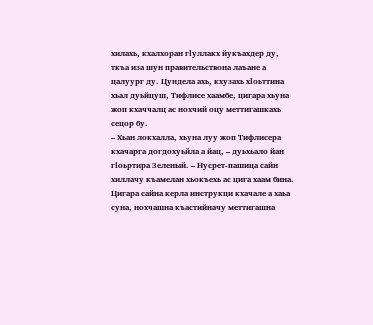хилахь, кхалхоран гӏуллакх йукъахдер ду, ткъа иза шун правительствона лаъане а цалуург ду. Цундела ахь, кхузахь хӏоьттина хьал дуьйцуш, Тифлисе хаамбе, цигара хьуна жоп кхаччалц ас нохчий оцу меттигашкахь сецор бу.
– Хьан локхалла, хьуна луу жоп Тифлисера кхачарга догдохуьйла а йац, – дуьхьало йан гӏоьртира Зеленый. – Нусрет-пашица сайн хиллачу къамелан хьокъехь ас цига хаам бина. Цигара сайна керла инструкци кхачале а хаьа суна, нохчашна къастийначу меттигашна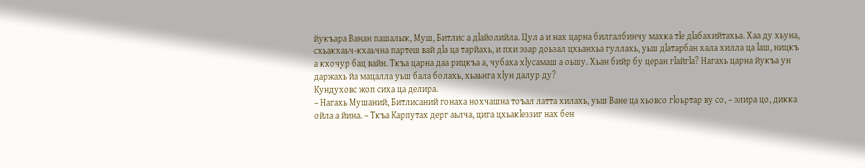йукъара Ванан пашалык, Муш, Битлис а дӏайолийла. Цул а и нах царна билгалбинчу махка тӏе дӏабахийтахьа. Хаа ду хьуна, схьакхаьч-кхаьчна партеш вай дӏа ца тарйахь, и пхи эзар доьзал цхьанхьа гуллахь, уьш дӏатарбан хала хилла ца ӏаш, ницкъ а кхочур бац вайн. Ткъа царна даа рицкъа а, чубаха хӏусамаш а оьшу. Хьан бийр бу церан гӏайгӏа? Нагахь царна йукъа ун даржахь йа мацалла уьш бала болахь, хьаьнга хӏун далур ду?
Кундуховс жоп сиха ца делира.
– Нагахь Мушаний, Битлисаний гонаха нохчашна тоъал латта хилахь, уьш Ване ца хьовсо гӏоьртар ву со, – элира цо, дикка ойла а йина. – Ткъа Карпутах дерг аьлча, цига цхьакӏеззиг нах бен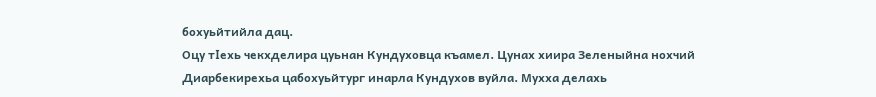бохуьйтийла дац.
Оцу тӏехь чекхделира цуьнан Кундуховца къамел. Цунах хиира Зеленыйна нохчий Диарбекирехьа цабохуьйтург инарла Кундухов вуйла. Мухха делахь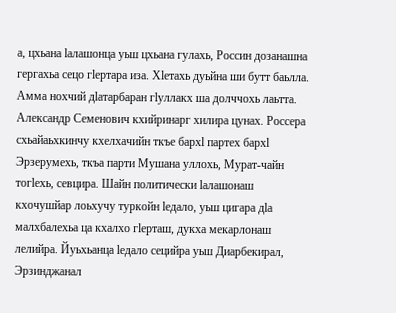а, цхьана ӏалашонца уьш цхьана гулахь, Россин дозанашна гергахьа сецо гӏертара иза. Хӏетахь дуьйна ши бутт баьлла. Амма нохчий дӏатарбаран гӏуллакх ша долччохь лаьтта. Александр Семенович кхийринарг хилира цунах. Россера схьайаьхкинчу кхелхачийн ткъе бархӏ партех бархӏ Эрзерумехь, ткъа парти Мушана уллохь, Мурат-чайн тогӏехь, севцира. Шайн политически ӏалашонаш кхочушйар лоьхучу туркойн ӏедало, уьш цигара дӏа малхбалехьа ца кхалхо гӏерташ, дукха мекарлонаш лелийра. Йуьхьанца ӏедало сецийра уьш Диарбекирал, Эрзинджанал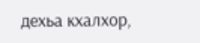дехьа кхалхор,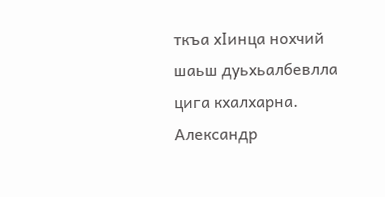ткъа хӏинца нохчий шаьш дуьхьалбевлла цига кхалхарна.
Александр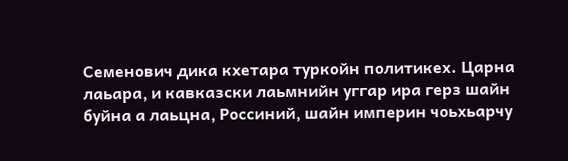Семенович дика кхетара туркойн политикех. Царна лаьара, и кавказски лаьмнийн уггар ира герз шайн буйна а лаьцна, Россиний, шайн империн чоьхьарчу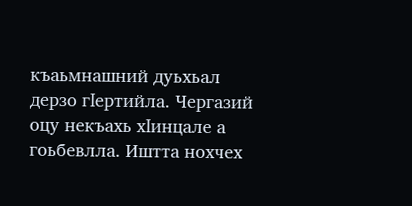къаьмнашний дуьхьал дерзо гӏертийла. Чергазий оцу некъахь хӏинцале а гоьбевлла. Иштта нохчех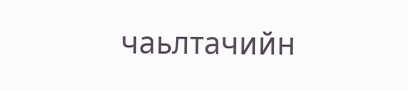чаьлтачийн